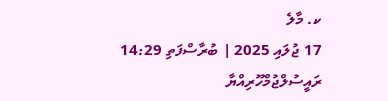ކ. މާލެ
17 ޖުލައި 2025 | ބުރާސްފަތި 14:29
ރައީސުލްޖުމްހޫރިއްޔާ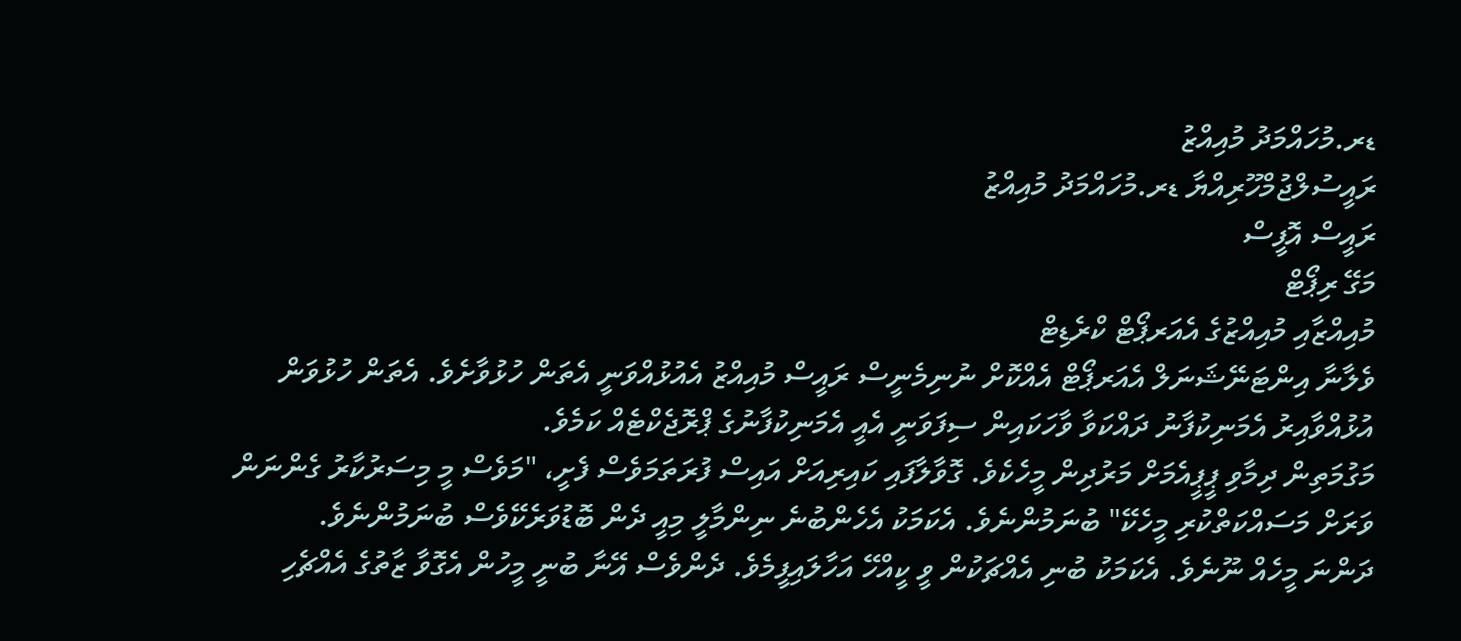ޑރ.މުހައްމަދު މުއިއްޒު
ރައީސުލްޖުމްހޫރިއްޔާ ޑރ.މުހައްމަދު މުއިއްޒު
ރައީސް އޮފީސް
މަގޭ ރިޕޯޓް
މުއިއްޒާއި މުއިއްޒުގެ އެއަރޕޯޓް ކްރެޑިޓް
ވެލާނާ އިންޓަނޭޝަނަލް އެއަރޕޯޓް އެއްކޮށް ނުނިމެނީސް ރައީސް މުއިއްޒު އެއުޅުއްވަނީ އެތަން ހުޅުވާށެވެ. އެތަން ހުޅުވަން އުޅުއްވާއިރު އެމަނިކުފާނު ދައްކަވާ ވާހަކައިން ސިފަވަނީ އެއީ އެމަނިކުފާނުގެ ޕްރޮޖެކްޓެއް ކަމެވެ.
މަގުމަތިން ދިމާވި ޕީޕީއެމަށް މަރުދިން މީހެކެވެ. ގޮވާލާފައި ކައިރިއަށް އައިސް ފުރަތަމަވެސް ފެށީ، "މަވެސް މީ މިސަރުކާރު ގެންނަން ވަރަށް މަސައްކަތްކުރި މީހެކޭ" ބުނަމުންނެވެ. އެކަމަކު އެހެންބުނެ ނިންމާލީ މިއީ ދެން ބޮޑުވަރެކޭވެސް ބުނަމުންނެވެ.
ދަންނަ މީހެއް ނޫނެވެ. އެކަމަކު ބުނި އެއްޗަކުން ވީ ކީއްހޭ އަހާލައިފީމެވެ. ދެންވެސް އޭނާ ބުނީ މީހުން އެގޮވާ ޒާތުގެ އެއްޗެހި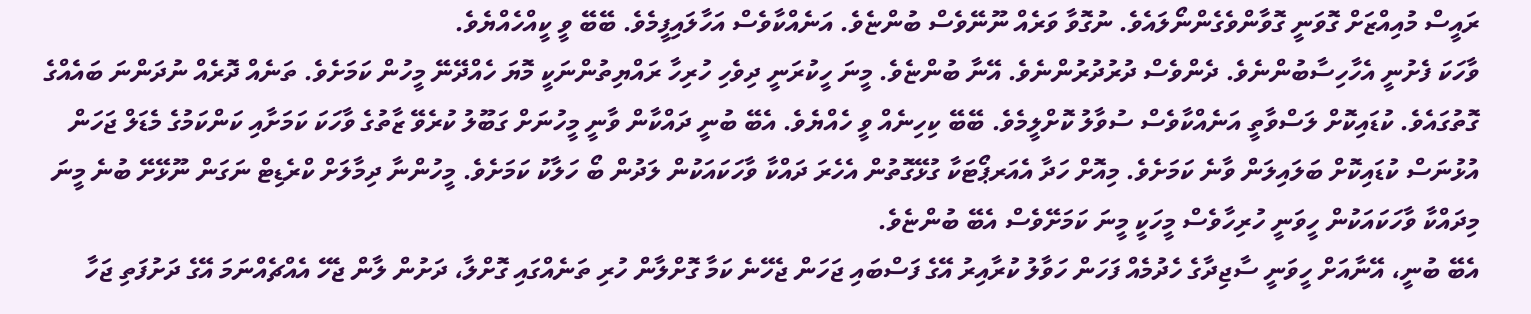ރައީސް މުއިއްޒަށް ގޮވަނީ ގޮވާންވެގެންނޯލައެވެ. ނުގޮވާ ވަރެއް ނޫނޭވެސް ބުންޏެވެ. އަނެއްކާވެސް އަހާލައިފީމެވެ. ބޭބޭ ވީ ކީއްހެއްޔެވެ.
ވާހަކަ ފެށުނީ އެހާހިސާބުންނެވެ. ދެންވެސް ދުރުދުރުންނެވެ. އޭނާ ބުންޏެވެ. މީނަ ހީކުރަނީ ދިވެހި ހުރިހާ ރައްޔިތުންނަކީ މޮޔަ ހެއްދޭނޭ މީހުން ކަމަށެވެ. ތަނެއް ދޮރެއް ނުދަންނަ ބައެއްގެ ގޮތުގައެވެ. ކުޑައިކޮށް ލަސްވާތީ އަނެއްކާވެސް ސުވާލު ކޮށްލީމެވެ. ބޭބޭ ކިހިނެއް ވީ ހެއްޔެވެ. އެބޭ ބުނީ ދައްކާން ވާނީ މީހުނަށް ގަބޫލު ކުރެވޭ ޒާތުގެ ވާހަކަ ކަމަށާއި ކަންކަމުގެ މެޑަލް ޖަހަން އުޅުނަސް ކުޑައިކޮށް ބަލައިލަން ވާނެ ކަމަށެވެ. މިއޮށް ހަދާ އެއަރޕޯޓަކާ ގުޅޭގޮތުން އެހެރަ ދައްކާ ވާހަކައަކުން ލަދުން ބޯ ހަލާކު ކަމަށެވެ. މީހުންނާ ދިމާލަށް ކްރެޑިޓް ނަގަން ނޫޅޭށޭ ބުނެ މީނަ މިދައްކާ ވާހަކައަކުން ހީވަނީ ހުރިހާވެސް މީހަކީ މީނަ ކަމަށޭވެސް އެބޭ ބުންޏެވެ.
އެބޭ ބުނީ، އޭނާއަށް ހީވަނީ ސާޖިދާގެ ހެދުމެއް ފަހަން ހަވާލު ކުރާއިރު އޭގެ ފަސްބައި ޖަހަން ޖެހޭނެ ކަމާ ގޮށްލާން ހުރި ތަނެއްގައި ގޮށްލާ، ދަށުން ލާން ޖެހޭ އެއްޗެއްނަމަ އޭގެ ދަށުފަތި ޖަހާ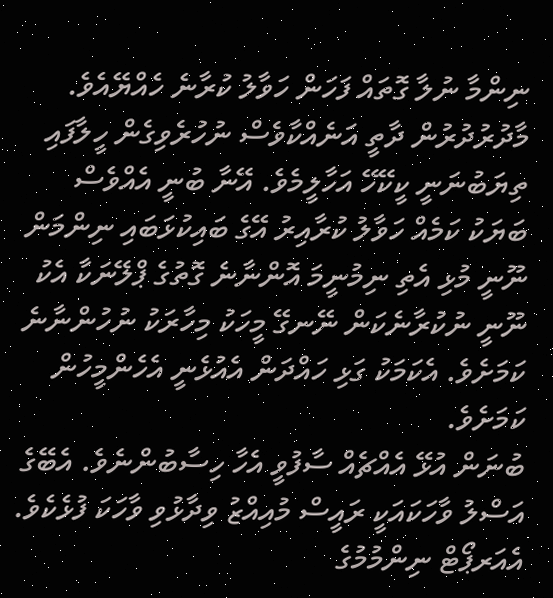ނިންމާ ނުލާ ގޮތައް ފަހަން ހަވާލު ކުރާނެ ހެއްޔޭއެވެ.
މާދުރުދުރުން ދާތީ އަނެއްކާވެސް ނުހުރެވިގެން ހީލާފައި ތިޔަބުނަނީ ކީކޭހޭ އަހާލީމެވެ. އޭނާ ބުނީ އެއްވެސް ބަޔަކު ކަމެއް ހަވާލު ކުރާއިރު އޭގެ ބައިކުޅަބައި ނިންމަން ނޫނީ މުޅި އެތި ނިމުނީމަ އޮންނާނެ ގޮތުގެ ޕްލޭނަކާ އެކު ނޫނީ ނުކުރާނެކަން ނޭނގޭ މީހަކު މިހާރަކު ނުހުންނާނެ ކަމަށެވެ. އެކަމަކު ގަޅި ހައްދަން އެއުޅެނީ އެހެންމީހުން ކަމަށެވެ.
ބުނަން އުޅޭ އެއްޗެއް ސާފުވީ އެހާ ހިސާބުންނެވެ. އެބޭގެ އަސްލު ވާހަކައަކީ ރައީސް މުއިއްޒު ވިދާޅުވި ވާހަކަ ފުޅެކެވެ. އެއަރޕޯޓް ނިންމުމުގެ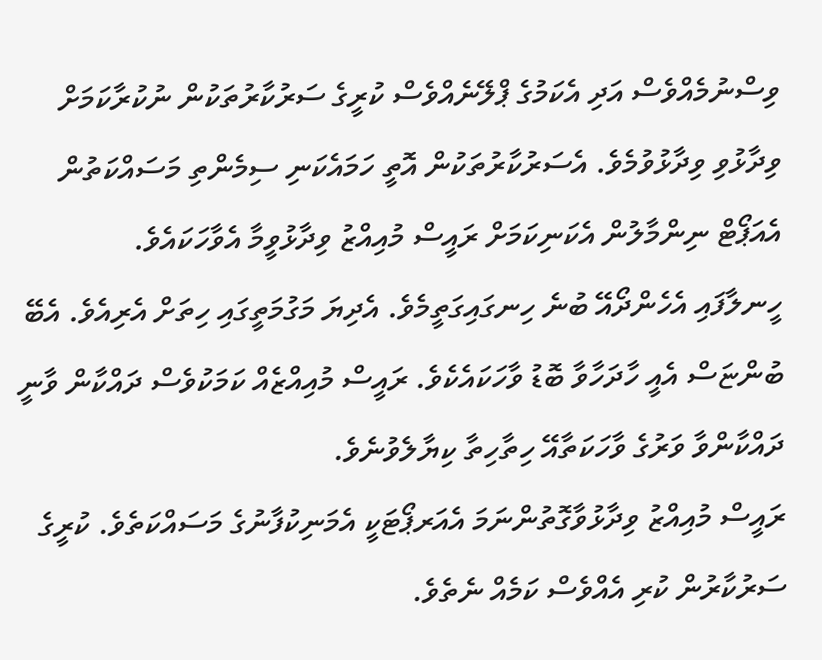ވިސްނުމެއްވެސް އަދި އެކަމުގެ ޕްލޭނެއްވެސް ކުރީގެ ސަރުކާރުތަކުން ނުކުރާކަމަށް ވިދާޅުވި ވިދާޅުވުމެވެ. އެސަރުކާރުތަކުން އޮތީ ހަމައެކަނި ސިމެންތި މަސައްކަތުން އެއަޕޯޓް ނިންމާލުން އެކަނިކަމަށް ރައީސް މުއިއްޒު ވިދާޅުވީމާ އެވާހަކައެވެ.
ހީނލާފައި އެހެންދޯއޭ ބުނެ ހިނގައިގަތީމެވެ. އެދިޔަ މަގުމަތީގައި ހިތަށް އެރިއެވެ. އެބޭ ބުންޏަސް އެއީ ހާދަހާވާ ބޮޑު ވާހަކައެކެވެ. ރައީސް މުއިއްޒެއް ކަމަކުވެސް ދައްކާން ވާނީ ދައްކާންވާ ވަރުގެ ވާހަކަތާއޭ ހިތާހިތާ ކިޔާލެވުނެވެ.
ރައީސް މުއިއްޒު ވިދާޅުވާގޮތުންނަމަ އެއަރޕޯޓަކީ އެމަނިކުފާނުގެ މަސައްކަތެވެ. ކުރީގެ ސަރުކާރުން ކުރި އެއްވެސް ކަމެއް ނެތެވެ.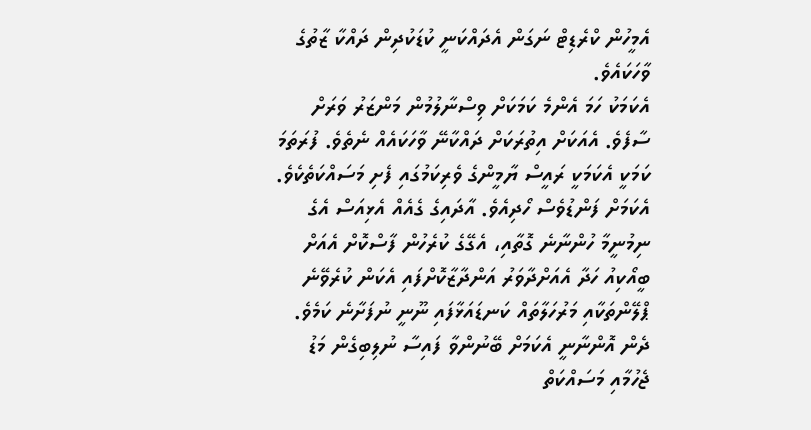އެމީހުން ކްރެޑިޓް ނަގަން އެދައްކަނީ ކުޑަކުދިން ދައްކާ ޒާތުގެ ވާހަކައެވެ.
އެކަމަކު ހަމަ އެންމެ ކަމަކަށް ވިސްނާލުމުން މަންޒަރު ވަރަށް ސާފެވެ. އެއަކަށް އިތުރަކަށް ދައްކާނޭ ވާހަކައެއް ނެތެވެ. ފުރަތަމަ ކަމަކީ އެކަމަކީ ރައީސް ޔާމީންގެ ވެރިކަމުގައި ފެށި މަސައްކަތެކެވެ. އެކަމަށް ފަންޑުވެސް ހޯދިއެވެ. އާދައިގެ ގެއެއް އެޅިއަސް އެގެ ނިމުނީމާ ހުންނާނެ ގޮތާއި، އެގޭގެ ކުރެހުން ފާސްކޮށް އެއަށް ބީއޯކިއު ހަދާ އެއަށްދާވަރު އަންދާޒާކޮށްފައި އެކަން ކުރެވޭނެ ޕްލޭންތަކާއި މަރުހަލާތައް ކަނޑައަޅާފައި ނޫނީ ނުފަށާނެ ކަމެވެ. ދެން އޮންނާނީ އެކަމަށް ބޭނުންވާ ފައިސާ ނުލިބިގެން މަޑު ޖެހުމާއި މަސައްކަތް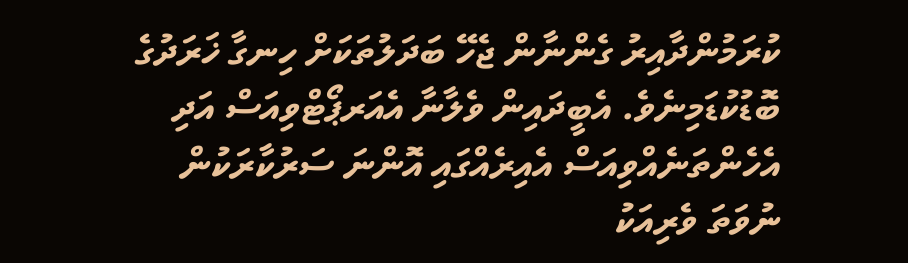ކުރަމުންދާއިރު ގެންނާން ޖެހޭ ބަދަލުތަކަށް ހިނގާ ޚަރަދުގެ ބޮޑުކުޑަމިނެވެ. އެބީދައިން ވެލާނާ އެއަރޕޯޓްވިއަސް އަދި އެހެންތަނެއްވިއަސް އެއިރެއްގައި އޮންނަ ސަރުކާރަކުން ނުވަތަ ވެރިއަކު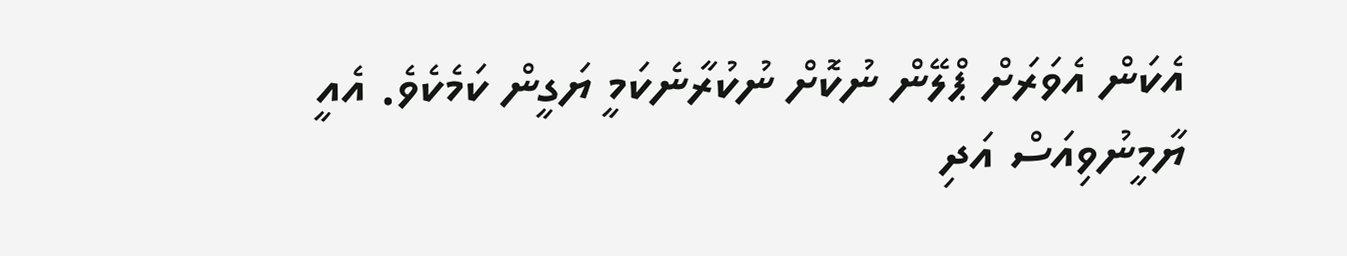އެކަން އެވަރަށް ޕްލޭން ނުކޮށް ނުކުރާނެކަމީ ޔަގީން ކަމެކެވެ. އެއީ ޔާމީނުވިއަސް އަދި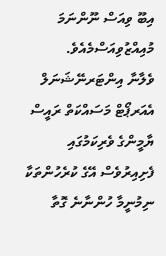އިބޫ ވިއަސް ނޫންނަމަ މުއިއްޒުވިއަސްމެއެވެ.
ވެލާނާ އިންޓަރނޭޝަނަލް އެއަރޕޯޓް މަސައްކަތް ރައީސް ޔާމީންގެ ވެރިކަމުގައި ފެށިއިރުވެސް އޭގެ ކުރެހުންތަކާ ނިމުނީމާ ހުންނާނެ ގޮތާ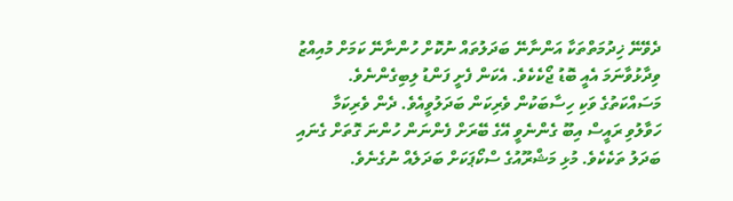ދެވޭނޭ ޚިދުމަތްތަކާ އަންނާނޭ ބަދަލުތައް ނުކޮށް ހުންނާނޭ ކަމަށް މުއިއްޒު ވިދާޅުވާނަމަ އެއީ ބޮޑު ޖޯކެކެވެ. އެކަން ފެށީ ފަންޑު ލިބިގެންނެވެ. މަސައްކަތުގެ ވަކި ހިސާބަކުން ވެރިކަން ބަދަލުވީއެވެ. ދެން ވެރިކަމާ ހަވާލުވި ރައީސް އިބޫ ގެންނެވީ އޭގެ ބޭރަށް ފެންނަން ހުންނަ ގޮތަށް ގެނައި ބަދަލު ތަކެކެވެ. މުޅި މަޝްރޫއުގެ ސްކޯޕަކަށް ބަދަލެއް ނުގެނެވެ.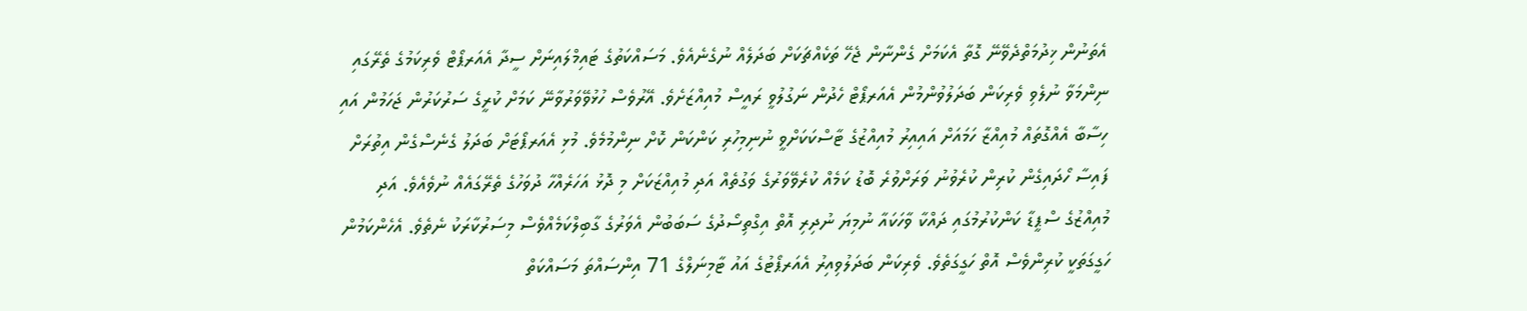އެތަނުން ޚިދުމަތްދެވޭނޭ ގޮތާ އެކަމަށް ގެންނާން ޖެހޭ ތަކެއްޗަކަށް ބަދަލެއް ނުގެނެއެވެ. މަސައްކަތުގެ ޓައިމްލައިނަށް ސީދާ އެއަރޕޯޓް ވެރިކަމުގެ ތެރޭގައި ނިންމަވާ ނުލެވި ވެރިކަން ބަދަލުވުންމުން އެއަރޕޯޓް ހެދުން ނަގުލުވީ ރައީސް މުއިއްޒަށެވެ. އޭރުވެސް ހުޅުވޭވަރުވާނޭ ކަމަށް ކުރީގެ ސަރުކަރުން ޖަހަމުން އައި ހިސާބާ އެއްގޮތައް މުއިއްޒާ ހަމައަށް އައިއިރު މުއިއްޒުގެ ޓާސްކަކަށްވީ ނުނިމިހުރި ކަންކަން ކޮށް ނިންމުމެވެ. މުޅި އެއަރޕޯޓަށް ބަދަލު ގެނެސްގެން އިތުރަށް ފައިސާ ހޯދައިގެން ކުރިން ކުރެވުނު ވަރަށްވުރެ ބޮޑު ކަމެއް ކުރެވޭވަރުގެ ވަގުތެއް އަދި މުއިއްޒަކަށް މި ދޮޅު އަހަރެއްހާ ދުވަހުގެ ތެރޭގައެއް ނުވެއެވެ. އަދި މުއިއްޒުގެ ސްޕީޑާ ކަންކުރުމުގައި ދައްކާ ވާހަކައާ ނުމިޔަ ނުދިރި އޮތް އިގްތިސޯދުގެ ސަބަބުން އެވަރުގެ ގާބިލްކަމެއްވެސް މިސަރުކާރަކު ނެތެވެ. އެހެންކަމުން ހަގީގަތަކީ ކުރިންވެސް އޮތް ހަގީގަތެވެ. ވެރިކަން ބަދަލުވިއިރު އެއަރޕޯޓުގެ އައު ޓާމިނަލްގެ 71 އިންސައްތަ މަސައްކަތް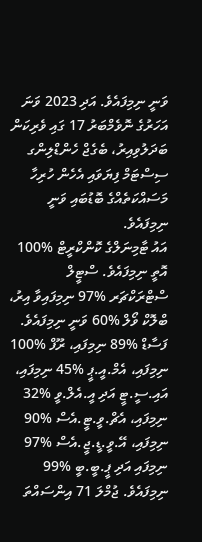ވަނީ ނިމިފައެވެ. އަދި 2023 ވަނަ އަހަރުގެ ނޮވެމްބަރު 17 ގައި ވެރިކަން ބަދަލުވިއިރު، ބެގެޖް ހެންޑްލިންގ ސިސްޓަމް ފިޔަވައި އެހެން ހުރިހާ މަސައްކަތެއްގެ ބޮޑުބައި ވަނީ ނިމިފައެވެ.
އައު ޓާމިނަލްގެ ކޮންކްރީޓް %100 އޮތީ ނިމިފައެވެ. ސްޓީލް ސްޓްރަކްޗަރ %97 ނިމިފައިވާ އިރު، ބްލޮކް ވޯލް %60 ވަނީ ނިމިފައެވެ. ފަސާޑް %89 ނިމިފައި، ރޫފް %100 ނިމިފައި، އެމް.އީ.ޕީ %45 ނިމިފައި، އައި.ސީ.ޓީ އަދި އީ.އެލް.ވީ %32 ނިމިފައި، އެޗް.ވީ.ޓީ.އެސް %90 ނިމިފައި، އޭ.ވީ.ޑީ.ޖީ.އެސް %97 ނިމިފައި އަދި ޕީ.ބީ.ބީ %99 ނިމިފައެވެ. ޖުމްލަ 71 އިންސައްތަ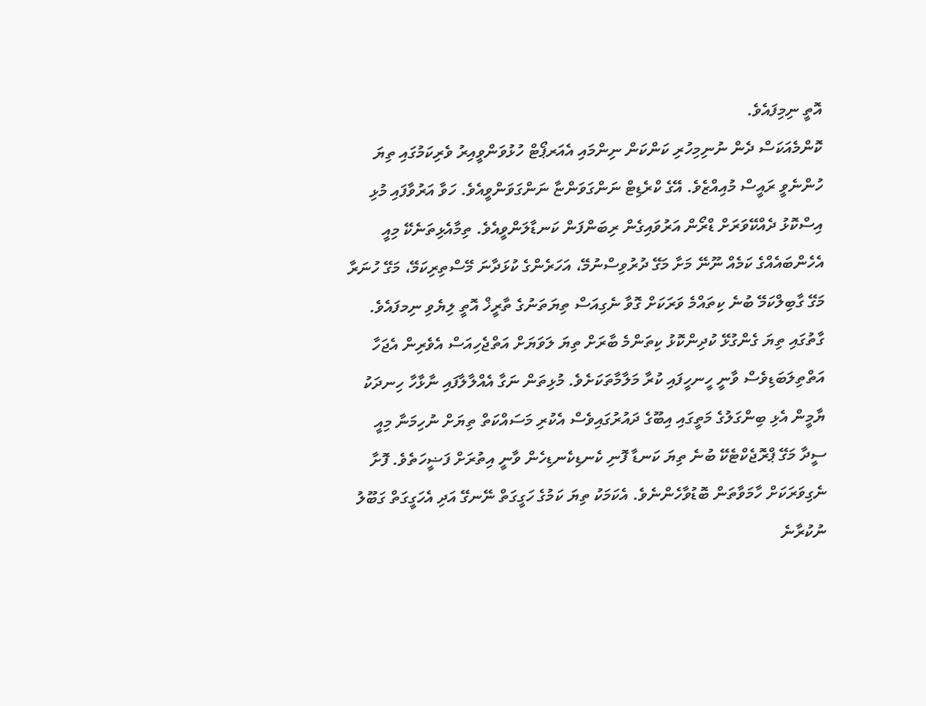އޮތީ ނިމިފައެވެ.
ކޮންމެއަކަސް ދެން ނުނިމިހުރި ކަންކަން ނިންމައި އެއަރޕޯޓް ހުޅުވަންވީއިރު ވެރިކަމުގައި ތިޔަ ހުންނެވީ ރައީސް މުއިއްޒެވެ. އޭގެ ކްރެޑިޓް ނަންގަވަންޏާ ނަންގަވަންވީއެވެ. ހަވާ އަރުވާފައި މުޅި އިސްކޮޅު ދެއްކޭވަރަށް ޑްރޯން އަރުވައިގެން ރިބަންފަން ކަނޑާލަންވީއެވެ. ތިމާއެޅިތަނެކޭ މިއީ އެހެންބައެއްގެ ކަމެއް ނޫނޭ މަށާ މަގޭ ދުރުވިސްނުމޭ، އަހަރެންގެ ކުޅަދާނަ މޭސްތިރިކަމޭ، މަގޭ ހުނަރާ މަގޭ ގާބިލްކަމޭ ބުނެ ކިތައްމެ ވަރަކަށް ގޮވާ ނެގިއަސް ތިޔަތަނުގެ ތާރީޚް އޮތީ ލިޔެވި ނިމފައެވެ. ގާތުގައި ތިޔަ ގެންގުޅޭ ކުދިންކޮޅު ކިތަންމެ ބާރަށް ތިޔަ ލަވަޔަށް އަތްޖެހިއަސް އެވެރިން އެޖަހާ އަތްތިލަބަޑިވެސް ވާނީ ހީނހީފައި ކުރާ މަލާމާތަކަށެވެ. މުޅިތަން ނަގާ އެއްލާލާފައި ނާޅާހާ ހިނދަކު ޔާމީން އެޅި ބިންގަލުގެ މަތީގައި އިބޫގެ ދައުރުގައިވެސް އެކުރި މަސައްކަތް ތިޔަށް ނުހިމަނާ މިއީ ސީދާ މަގޭ ޕްރޮޖެކްޓެކޭ ބުނެ ތިޔަ ކަނޑާ ފޮނި ކެނޑިކެނޑިހެން ވާނީ އިތުރަށް ފަޟީހަތެވެ. ފޮށާ ނެގިވަރަކަށް ހާމަވާތަން ބޮޑުވާހެންނެވެ. އެކަމަކު ތިޔަ ކަމުގެ ހަގީގަތް ނޭނގޭ އަދި އެހަގީގަތް ގަބޫލު ނުކުރާނެ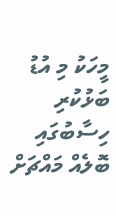މީހަކު މި އުޑު ބަޅުކުރި ހިސާބުގައި ބޮލެއް މައްޗަށް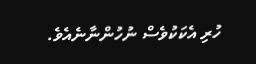ހުރި އެކަކުވެސް ނުހުންނާނެއެވެ.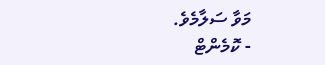މަވާ ސަލާމެވެ.
- ކޮމެންޓް